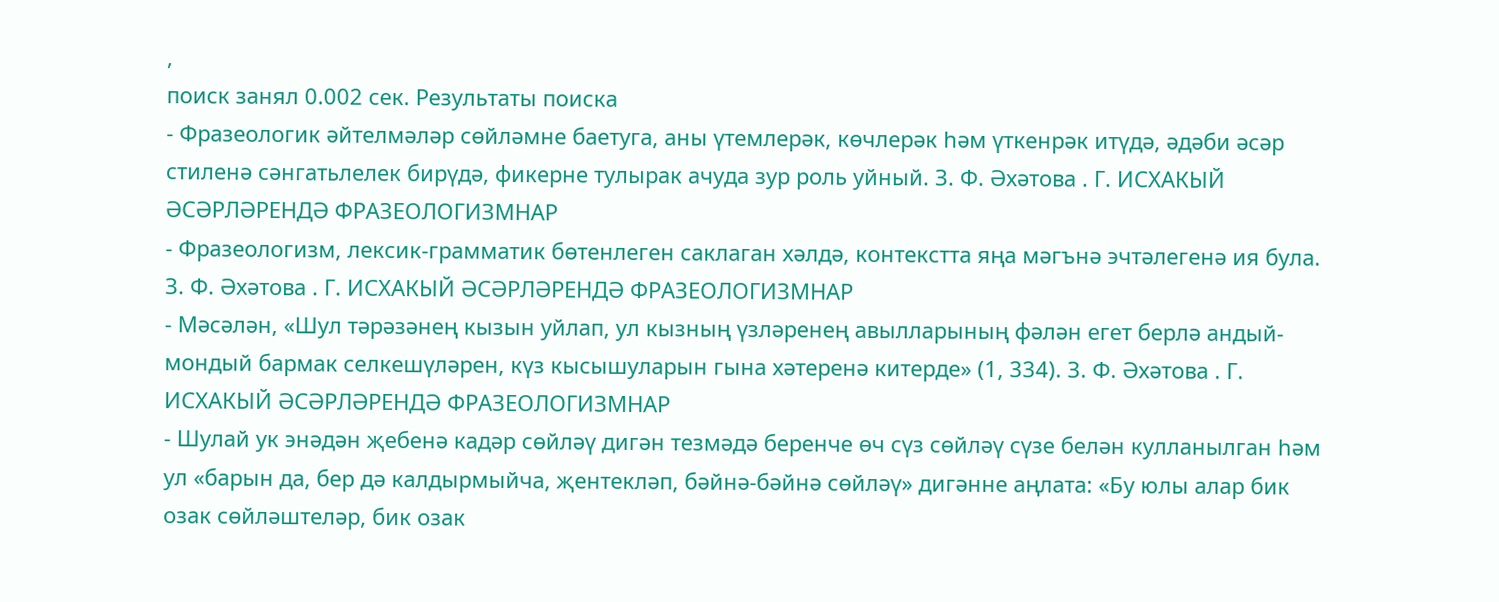,
поиск занял 0.002 сек. Результаты поиска
- Фразеологик әйтелмәләр сөйләмне баетуга, аны үтемлерәк, көчлерәк һәм үткенрәк итүдә, әдәби әсәр стиленә сәнгатьлелек бирүдә, фикерне тулырак ачуда зур роль уйный. З. Ф. Әхәтова . Г. ИСХАКЫЙ ӘСӘРЛӘРЕНДӘ ФРАЗЕОЛОГИЗМНАР
- Фразеологизм, лексик-грамматик бөтенлеген саклаган хәлдә, контекстта яңа мәгънә эчтәлегенә ия була. З. Ф. Әхәтова . Г. ИСХАКЫЙ ӘСӘРЛӘРЕНДӘ ФРАЗЕОЛОГИЗМНАР
- Мәсәлән, «Шул тәрәзәнең кызын уйлап, ул кызның үзләренең авылларының фәлән егет берлә андый-мондый бармак селкешүләрен, күз кысышуларын гына хәтеренә китерде» (1, 334). З. Ф. Әхәтова . Г. ИСХАКЫЙ ӘСӘРЛӘРЕНДӘ ФРАЗЕОЛОГИЗМНАР
- Шулай ук энәдән җебенә кадәр сөйләү дигән тезмәдә беренче өч сүз сөйләү сүзе белән кулланылган һәм ул «барын да, бер дә калдырмыйча, җентекләп, бәйнә-бәйнә сөйләү» дигәнне аңлата: «Бу юлы алар бик озак сөйләштеләр, бик озак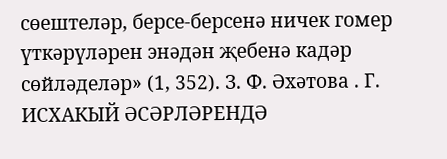сөештеләр, берсе-берсенә ничек гомер үткәрүләрен энәдән җебенә кадәр сөйләделәр» (1, 352). З. Ф. Әхәтова . Г. ИСХАКЫЙ ӘСӘРЛӘРЕНДӘ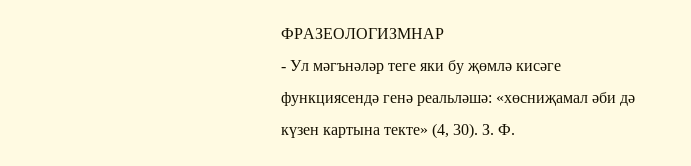ФРАЗЕОЛОГИЗМНАР
- Ул мәгънәләр теге яки бу җөмлә кисәге функциясендә генә реальләшә: «хөсниҗамал әби дә күзен картына текте» (4, 30). З. Ф.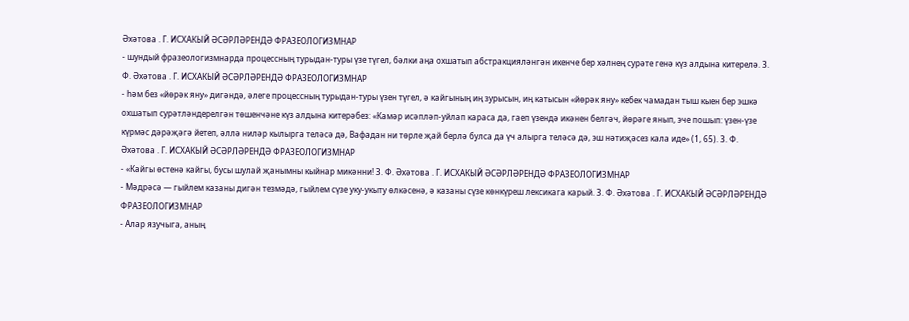Әхәтова . Г. ИСХАКЫЙ ӘСӘРЛӘРЕНДӘ ФРАЗЕОЛОГИЗМНАР
- шундый фразеологизмнарда процессның турыдан-туры үзе түгел, бәлки аңа охшатып абстракцияләнгән икенче бер хәлнең сурәте генә күз алдына китерелә. З. Ф. Әхәтова . Г. ИСХАКЫЙ ӘСӘРЛӘРЕНДӘ ФРАЗЕОЛОГИЗМНАР
- һәм без «йөрәк яну» дигәндә, әлеге процессның турыдан-туры үзен түгел, ә кайгының иң зурысын, иң катысын «йөрәк яну» кебек чамадан тыш кыен бер эшкә охшатып сурәтләндерелгән төшенчәне күз алдына китерәбез: «Камәр исәпләп-уйлап караса да, гаеп үзендә икәнен белгәч, йөрәге янып, эче пошып: үзен-үзе күрмәс дәрәҗәгә йетеп, әллә ниләр кылырга теләсә дә, Вафадан ни төрле җай берлә булса да үч алырга теләсә дә, эш нәтиҗәсез кала иде» (1, 65). З. Ф. Әхәтова . Г. ИСХАКЫЙ ӘСӘРЛӘРЕНДӘ ФРАЗЕОЛОГИЗМНАР
- «Кайгы өстенә кайгы, бусы шулай җанымны кыйнар микәнни! З. Ф. Әхәтова . Г. ИСХАКЫЙ ӘСӘРЛӘРЕНДӘ ФРАЗЕОЛОГИЗМНАР
- Мәдрәсә — гыйлем казаны дигән тезмәдә, гыйлем сүзе уку-укыту өлкәсенә, ә казаны сүзе көнкүреш лексикага карый. З. Ф. Әхәтова . Г. ИСХАКЫЙ ӘСӘРЛӘРЕНДӘ ФРАЗЕОЛОГИЗМНАР
- Алар язучыга, аның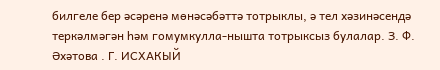билгеле бер әсәренә мөнәсәбәттә тотрыклы, ә тел хәзинәсендә теркәлмәгән һәм гомумкулла-нышта тотрыксыз булалар. З. Ф. Әхәтова . Г. ИСХАКЫЙ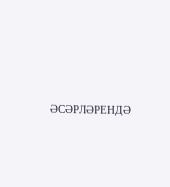ӘСӘРЛӘРЕНДӘ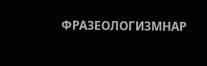ФРАЗЕОЛОГИЗМНАР